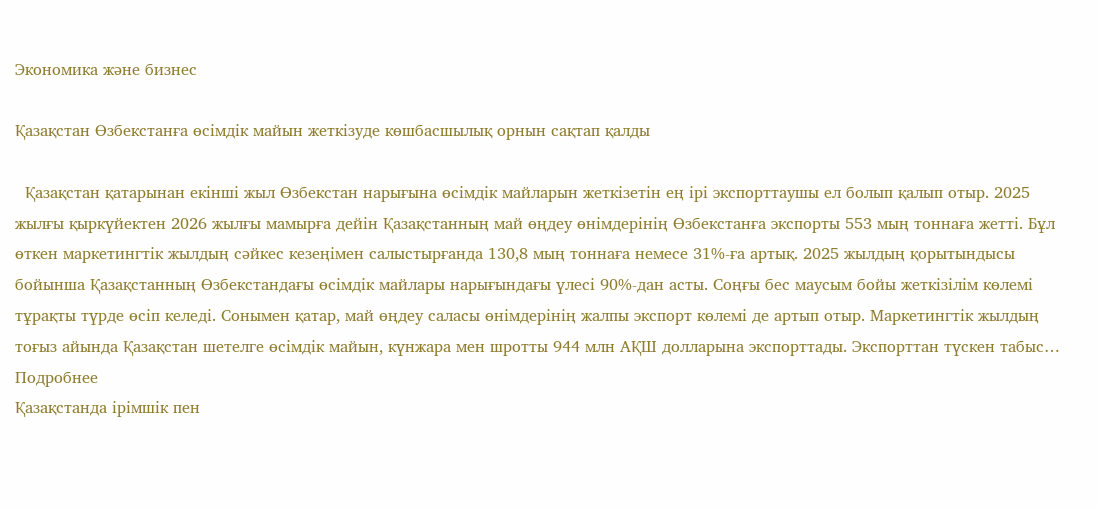Экономика және бизнес

Қазақстан Өзбекстанға өсімдік майын жеткізуде көшбасшылық орнын сақтап қалды

  Қазақстан қатарынан екінші жыл Өзбекстан нарығына өсімдік майларын жеткізетін ең ірі экспорттаушы ел болып қалып отыр. 2025 жылғы қыркүйектен 2026 жылғы мамырға дейін Қазақстанның май өңдеу өнімдерінің Өзбекстанға экспорты 553 мың тоннаға жетті. Бұл өткен маркетингтік жылдың сәйкес кезеңімен салыстырғанда 130,8 мың тоннаға немесе 31%-ға артық. 2025 жылдың қорытындысы бойынша Қазақстанның Өзбекстандағы өсімдік майлары нарығындағы үлесі 90%-дан асты. Соңғы бес маусым бойы жеткізілім көлемі тұрақты түрде өсіп келеді. Сонымен қатар, май өңдеу саласы өнімдерінің жалпы экспорт көлемі де артып отыр. Маркетингтік жылдың тоғыз айында Қазақстан шетелге өсімдік майын, күнжара мен шротты 944 млн АҚШ долларына экспорттады. Экспорттан түскен табыс…
Подробнее
Қазақстанда ірімшік пен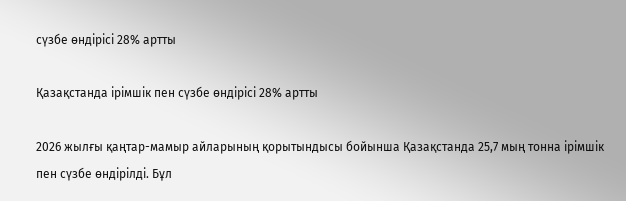сүзбе өндірісі 28% артты

Қазақстанда ірімшік пен сүзбе өндірісі 28% артты

2026 жылғы қаңтар-мамыр айларының қорытындысы бойынша Қазақстанда 25,7 мың тонна ірімшік пен сүзбе өндірілді. Бұл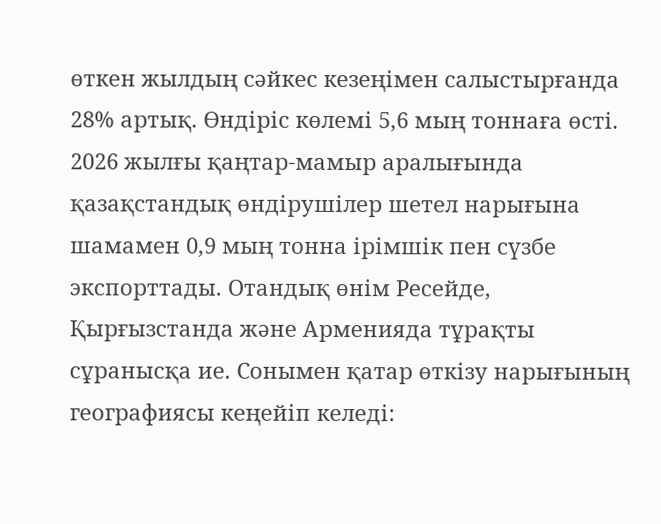өткен жылдың сәйкес кезеңімен салыстырғанда 28% артық. Өндіріс көлемі 5,6 мың тоннаға өсті. 2026 жылғы қаңтар-мамыр аралығында қазақстандық өндірушілер шетел нарығына шамамен 0,9 мың тонна ірімшік пен сүзбе экспорттады. Отандық өнім Ресейде, Қырғызстанда және Арменияда тұрақты сұранысқа ие. Сонымен қатар өткізу нарығының географиясы кеңейіп келеді: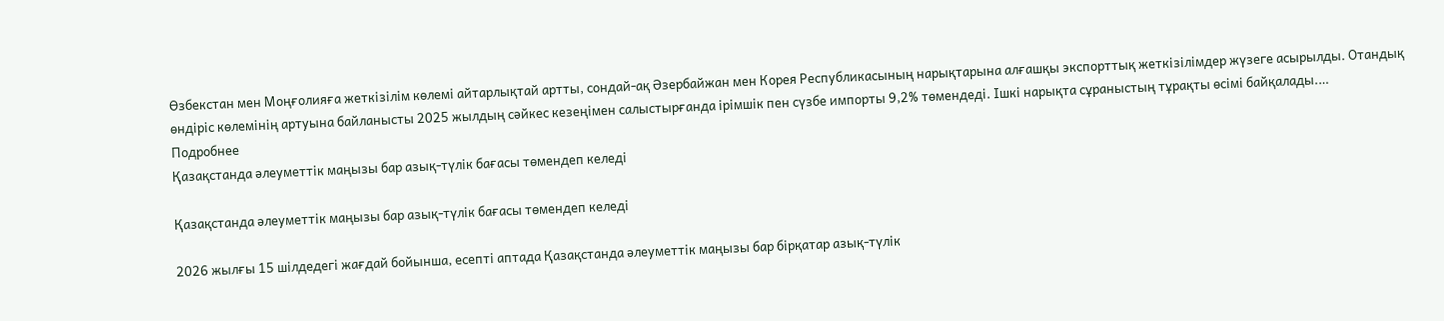Өзбекстан мен Моңғолияға жеткізілім көлемі айтарлықтай артты, сондай-ақ Әзербайжан мен Корея Республикасының нарықтарына алғашқы экспорттық жеткізілімдер жүзеге асырылды. Отандық өндіріс көлемінің артуына байланысты 2025 жылдың сәйкес кезеңімен салыстырғанда ірімшік пен сүзбе импорты 9,2% төмендеді. Ішкі нарықта сұраныстың тұрақты өсімі байқалады.…
Подробнее
Қазақстанда әлеуметтік маңызы бар азық-түлік бағасы төмендеп келеді

Қазақстанда әлеуметтік маңызы бар азық-түлік бағасы төмендеп келеді

2026 жылғы 15 шілдедегі жағдай бойынша, есепті аптада Қазақстанда әлеуметтік маңызы бар бірқатар азық-түлік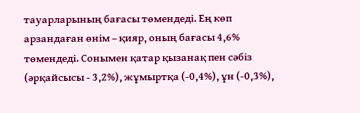тауарларының бағасы төмендеді. Ең көп арзандаған өнім – қияр, оның бағасы 4,6% төмендеді. Сонымен қатар қызанақ пен сәбіз (әрқайсысы - 3,2%), жұмыртқа (-0,4%), ұн (-0,3%),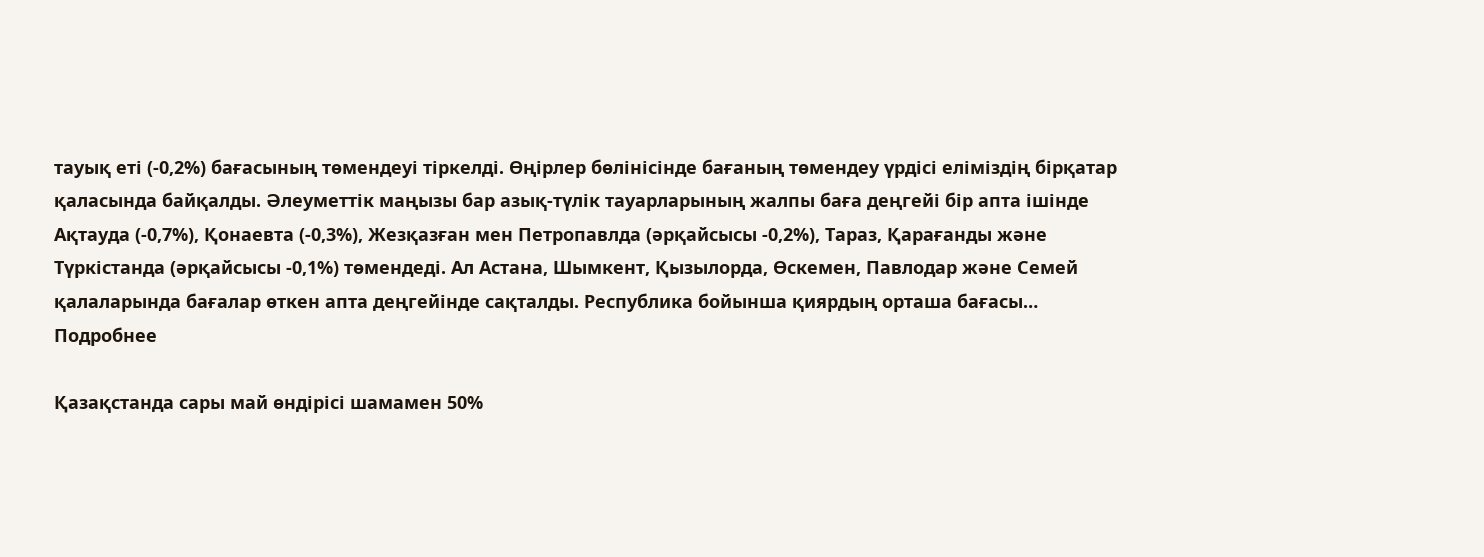тауық еті (-0,2%) бағасының төмендеуі тіркелді. Өңірлер бөлінісінде бағаның төмендеу үрдісі еліміздің бірқатар қаласында байқалды. Әлеуметтік маңызы бар азық-түлік тауарларының жалпы баға деңгейі бір апта ішінде Ақтауда (-0,7%), Қонаевта (-0,3%), Жезқазған мен Петропавлда (әрқайсысы -0,2%), Тараз, Қарағанды және Түркістанда (әрқайсысы -0,1%) төмендеді. Ал Астана, Шымкент, Қызылорда, Өскемен, Павлодар және Семей қалаларында бағалар өткен апта деңгейінде сақталды. Республика бойынша қиярдың орташа бағасы…
Подробнее

Қазақстанда сары май өндірісі шамамен 50%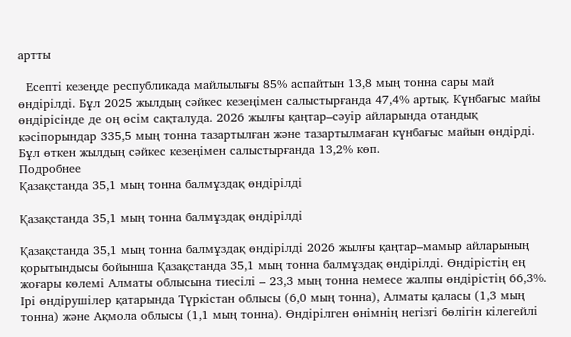артты

  Есепті кезеңде республикада майлылығы 85% аспайтын 13,8 мың тонна сары май өндірілді. Бұл 2025 жылдың сәйкес кезеңімен салыстырғанда 47,4% артық. Күнбағыс майы өндірісінде де оң өсім сақталуда. 2026 жылғы қаңтар–сәуір айларында отандық кәсіпорындар 335,5 мың тонна тазартылған және тазартылмаған күнбағыс майын өндірді. Бұл өткен жылдың сәйкес кезеңімен салыстырғанда 13,2% көп.
Подробнее
Қазақстанда 35,1 мың тонна балмұздақ өндірілді

Қазақстанда 35,1 мың тонна балмұздақ өндірілді

Қазақстанда 35,1 мың тонна балмұздақ өндірілді 2026 жылғы қаңтар–мамыр айларының қорытындысы бойынша Қазақстанда 35,1 мың тонна балмұздақ өндірілді. Өндірістің ең жоғары көлемі Алматы облысына тиесілі – 23,3 мың тонна немесе жалпы өндірістің 66,3%. Ірі өндірушілер қатарында Түркістан облысы (6,0 мың тонна), Алматы қаласы (1,3 мың тонна) және Ақмола облысы (1,1 мың тонна). Өндірілген өнімнің негізгі бөлігін кілегейлі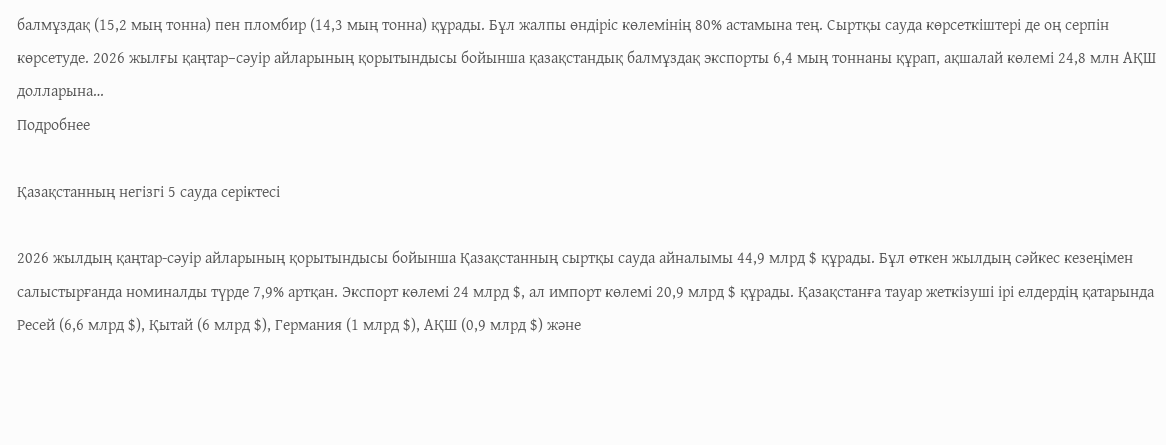балмұздақ (15,2 мың тонна) пен пломбир (14,3 мың тонна) құрады. Бұл жалпы өндіріс көлемінің 80% астамына тең. Сыртқы сауда көрсеткіштері де оң серпін көрсетуде. 2026 жылғы қаңтар–сәуір айларының қорытындысы бойынша қазақстандық балмұздақ экспорты 6,4 мың тоннаны құрап, ақшалай көлемі 24,8 млн АҚШ долларына…
Подробнее

Қазақстанның негізгі 5 сауда серіктесі

2026 жылдың қаңтар-сәуір айларының қорытындысы бойынша Қазақстанның сыртқы сауда айналымы 44,9 млрд $ құрады. Бұл өткен жылдың сәйкес кезеңімен салыстырғанда номиналды түрде 7,9% артқан. Экспорт көлемі 24 млрд $, ал импорт көлемі 20,9 млрд $ құрады. Қазақстанға тауар жеткізуші ірі елдердің қатарында Ресей (6,6 млрд $), Қытай (6 млрд $), Германия (1 млрд $), АҚШ (0,9 млрд $) және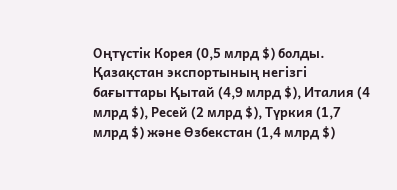Оңтүстік Корея (0,5 млрд $) болды. Қазақстан экспортының негізгі бағыттары Қытай (4,9 млрд $), Италия (4 млрд $), Ресей (2 млрд $), Түркия (1,7 млрд $) және Өзбекстан (1,4 млрд $)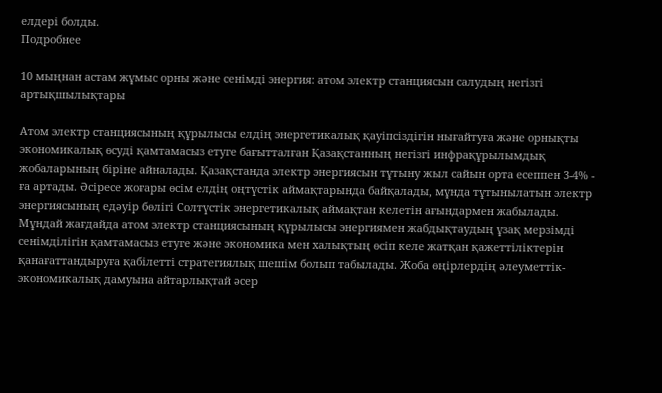елдері болды.
Подробнее

10 мыңнан астам жұмыс орны және сенімді энергия: атом электр станциясын салудың негізгі артықшылықтары

Атом электр станциясының құрылысы елдің энергетикалық қауіпсіздігін нығайтуға және орнықты экономикалық өсуді қамтамасыз етуге бағытталған Қазақстанның негізгі инфрақұрылымдық жобаларының біріне айналады. Қазақстанда электр энергиясын тұтыну жыл сайын орта есеппен 3-4% - ға артады. Әсіресе жоғары өсім елдің оңтүстік аймақтарында байқалады, мұнда тұтынылатын электр энергиясының едәуір бөлігі Солтүстік энергетикалық аймақтан келетін ағындармен жабылады. Мұндай жағдайда атом электр станциясының құрылысы энергиямен жабдықтаудың ұзақ мерзімді сенімділігін қамтамасыз етуге және экономика мен халықтың өсіп келе жатқан қажеттіліктерін қанағаттандыруға қабілетті стратегиялық шешім болып табылады. Жоба өңірлердің әлеуметтік-экономикалық дамуына айтарлықтай әсер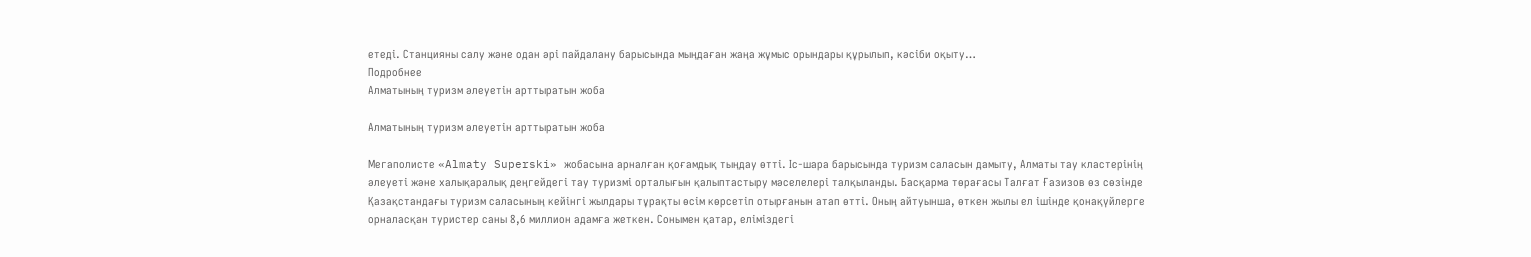етеді. Станцияны салу және одан әрі пайдалану барысында мыңдаған жаңа жұмыс орындары құрылып, кәсіби оқыту…
Подробнее
Алматының туризм әлеуетін арттыратын жоба

Алматының туризм әлеуетін арттыратын жоба

Мегаполисте «Almaty Superski» жобасына арналған қоғамдық тыңдау өтті. Іс-шара барысында туризм саласын дамыту, Алматы тау кластерінің әлеуеті және халықаралық деңгейдегі тау туризмі орталығын қалыптастыру мәселелері талқыланды. Басқарма төрағасы Талғат Ғазизов өз сөзінде Қазақстандағы туризм саласының кейінгі жылдары тұрақты өсім көрсетіп отырғанын атап өтті. Оның айтуынша, өткен жылы ел ішінде қонақүйлерге орналасқан туристер саны 8,6 миллион адамға жеткен. Сонымен қатар, еліміздегі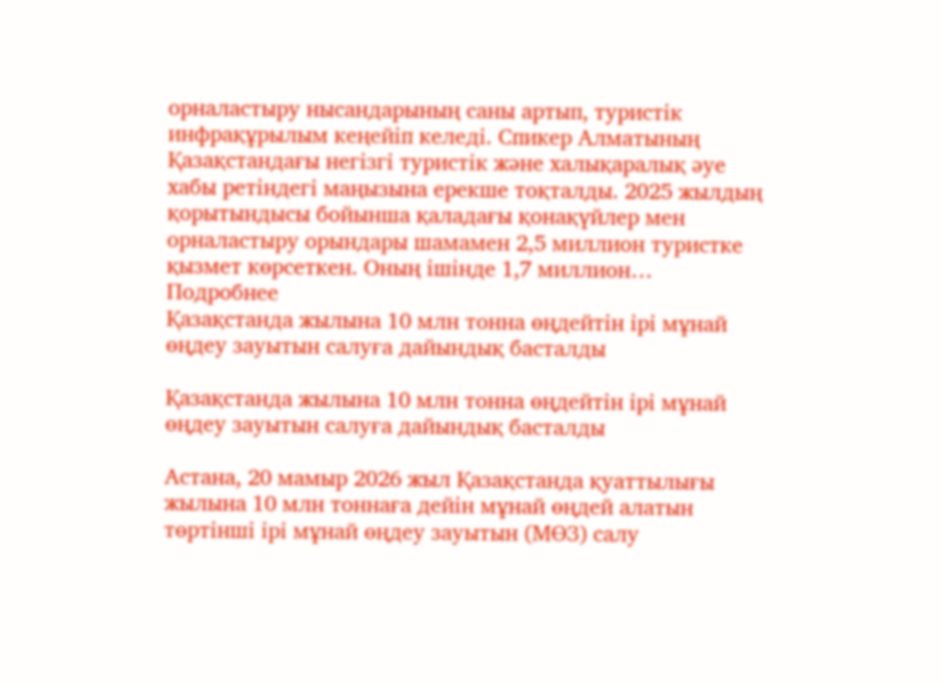орналастыру нысандарының саны артып, туристік инфрақұрылым кеңейіп келеді. Спикер Алматының Қазақстандағы негізгі туристік және халықаралық әуе хабы ретіндегі маңызына ерекше тоқталды. 2025 жылдың қорытындысы бойынша қаладағы қонақүйлер мен орналастыру орындары шамамен 2,5 миллион туристке қызмет көрсеткен. Оның ішінде 1,7 миллион…
Подробнее
Қазақстанда жылына 10 млн тонна өңдейтін ірі мұнай өңдеу зауытын салуға дайындық басталды

Қазақстанда жылына 10 млн тонна өңдейтін ірі мұнай өңдеу зауытын салуға дайындық басталды

Астана, 20 мамыр 2026 жыл Қазақстанда қуаттылығы жылына 10 млн тоннаға дейін мұнай өңдей алатын төртінші ірі мұнай өңдеу зауытын (МӨЗ) салу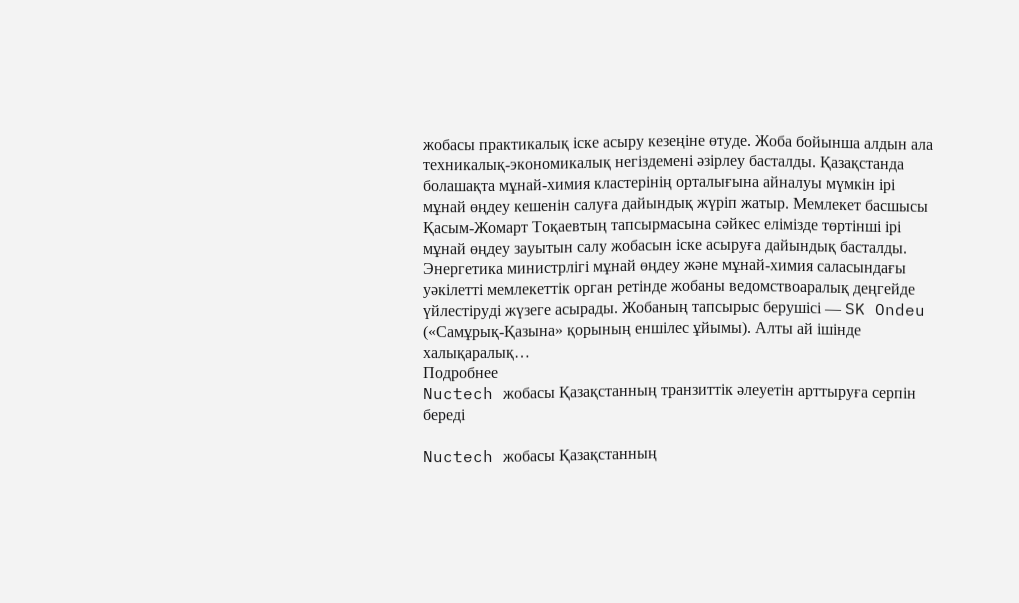жобасы практикалық іске асыру кезеңіне өтуде. Жоба бойынша алдын ала техникалық-экономикалық негіздемені әзірлеу басталды. Қазақстанда болашақта мұнай-химия кластерінің орталығына айналуы мүмкін ірі мұнай өңдеу кешенін салуға дайындық жүріп жатыр. Мемлекет басшысы Қасым-Жомарт Тоқаевтың тапсырмасына сәйкес елімізде төртінші ірі мұнай өңдеу зауытын салу жобасын іске асыруға дайындық басталды. Энергетика министрлігі мұнай өңдеу және мұнай-химия саласындағы уәкілетті мемлекеттік орган ретінде жобаны ведомствоаралық деңгейде үйлестіруді жүзеге асырады. Жобаның тапсырыс берушісі — SK Ondeu («Самұрық-Қазына» қорының еншілес ұйымы). Алты ай ішінде халықаралық…
Подробнее
Nuctech жобасы Қазақстанның транзиттік әлеуетін арттыруға серпін береді

Nuctech жобасы Қазақстанның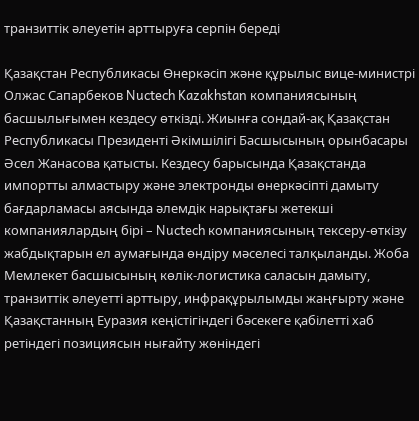транзиттік әлеуетін арттыруға серпін береді

Қазақстан Республикасы Өнеркәсіп және құрылыс вице-министрі Олжас Сапарбеков Nuctech Kazakhstan компаниясының басшылығымен кездесу өткізді. Жиынға сондай-ақ Қазақстан Республикасы Президенті Әкімшілігі Басшысының орынбасары Әсел Жанасова қатысты. Кездесу барысында Қазақстанда импортты алмастыру және электронды өнеркәсіпті дамыту бағдарламасы аясында әлемдік нарықтағы жетекші компаниялардың бірі – Nuctech компаниясының тексеру-өткізу жабдықтарын ел аумағында өндіру мәселесі талқыланды. Жоба Мемлекет басшысының көлік-логистика саласын дамыту, транзиттік әлеуетті арттыру, инфрақұрылымды жаңғырту және Қазақстанның Еуразия кеңістігіндегі бәсекеге қабілетті хаб ретіндегі позициясын нығайту жөніндегі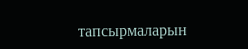тапсырмаларын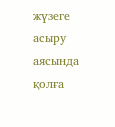жүзеге асыру аясында қолға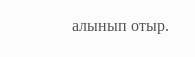алынып отыр.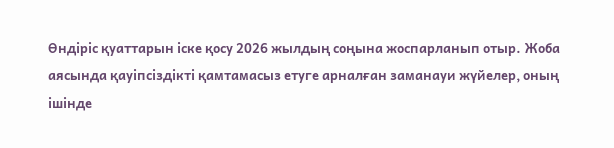Өндіріс қуаттарын іске қосу 2026 жылдың соңына жоспарланып отыр. Жоба аясында қауіпсіздікті қамтамасыз етуге арналған заманауи жүйелер, оның ішінде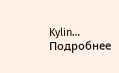Kylin…
Подробнее